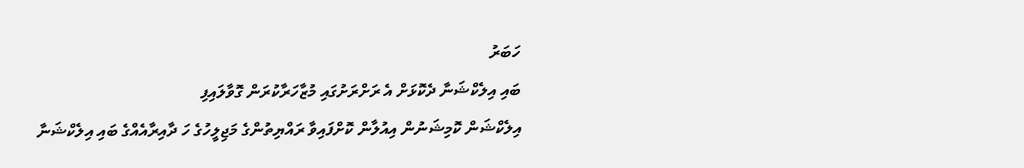ހަބަރު
ބައި އިލެކްޝަނާ ދެކޮޅަށް އެ ރަށްރަށުގައި މުޒާހަރާކުރަން ގޮވާލައިފި
އިލެކްޝަން ކޮމިޝަނުން އިއުލާން ކޮށްފައިވާ ރައްޔިތުންގެ މަޖިލީހުގެ ހަ ދާއިރާއެއްގެ ބައި އިލެކްޝަނާ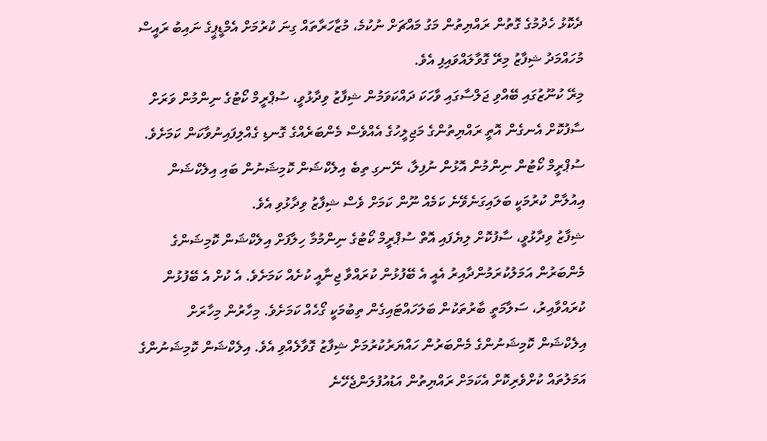ދެކޮޅު ހެދުމުގެ ގޮތުން ރައްޔިތުން މަގު މައްޗަށް ނުކުމެ، މުޒާހަރާތައް ގިނަ ކުރުމަށް އެމްޑީޕީގެ ނައިބު ރައީސް މުހައްމަދު ޝިފާޒު މިރޭ ގޮވާލައްވައިފި އެވެ.
މިރޭ ކުނޫޒުގައި ބޭއްވި ޖަލްސާގައި ވާހަކަ ދައްކަވަމުން ޝިފާޒު ވިދާޅުވީ، ސުޕްރީމް ކޯޓުގެ ނިންމުން ވަރަށް ސާފުކޮށް އެނގެން އޮތީ ރައްޔިތުންގެ މަޖިލީހުގެ އެއްވެސް މެންބަރެއްގެ ގޮނޑި ގެއްލިފައިނުވާކަން ކަމަށެވެ. ސުޕްރީމް ކޯޓުން ނިންމުން އޮޅުން ނުފިލާ، ނޭނގި ތިބެ އިލެކްޝަން ކޮމިޝަނުން ބައި އިލެކްޝަން އިއުލާން ކުރުމަކީ ބަލައިގަނެވޭނެ ކަމެއް ނޫން ކަމަށް ވެސް ޝިފާޒު ވިދާޅުވި އެވެ.
ޝިފާޒު ވިދާޅުވީ، ސާފުކޮށް ލިޔެފައި އޮތް ސުޕްރީމް ކޯޓުގެ ނިންމުމާ ހިލާފަށް އިލެކްޝަން ކޮމިޝަންގެ މެންބަރުން އަމަލުކުރަމުންދާއިރު އެއީ އެ ބޭފުޅުން ކުރައްވާ ޖިނާއީ ކުށެއް ކަމަށެވެ. އެ ކުށް އެ ބޭފުޅުން ކުރައްވާއިރު، ސަލާމަތީ ބާރުތަކުން ބަލަހައްޓައިގެން ތިބުމަކީ ގޯހެއް ކަމަށެވެ. މިހާރުން މިހާރަށް އިލެކްޝަން ކޮމިޝަނުންގެ މެންބަރުން ހައްޔަރުކުރުމަށް ޝިފާޒު ގޮވާލެއްވި އެވެ. އިލެކްޝަން ކޮމިޝަނުންގެ އަމަލުތައް ކުށްވެރިކޮށް އެކަމަށް ރައްޔިތުން އަޑުއުފުލަންޖެހޭނެ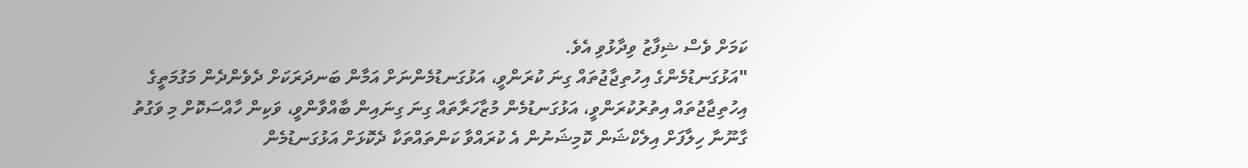ކަމަށް ވެސް ޝިފާޒު ވިދާޅުވި އެވެ.
"އަޅުގަނޑުމެންގެ އިހުތިޖާޖުތައް ގިނަ ކުރަންވީ، އަޅުގަނޑުމެންނަށް އަމާން ބަނދަރަކަށް ދެވެންދެން މަގުމަތީގެ އިހުތިޖާޖުތައް އިތުރުކުރަންވީ، އަޅުގަނޑުމެން މުޒާހަރާތައް ގިނަ ގިނައިން ބާއްވާންވީ، ވަކިން ހާއްސަކޮށް މި ވަގުތު ގާނޫނާ ހިލާފަށް އިލެކްޝަން ކޮމިޝަނުން އެ ކުރައްވާ ކަންތައްތަކާ ދެކޮޅަށް އަޅުގަނޑުމެން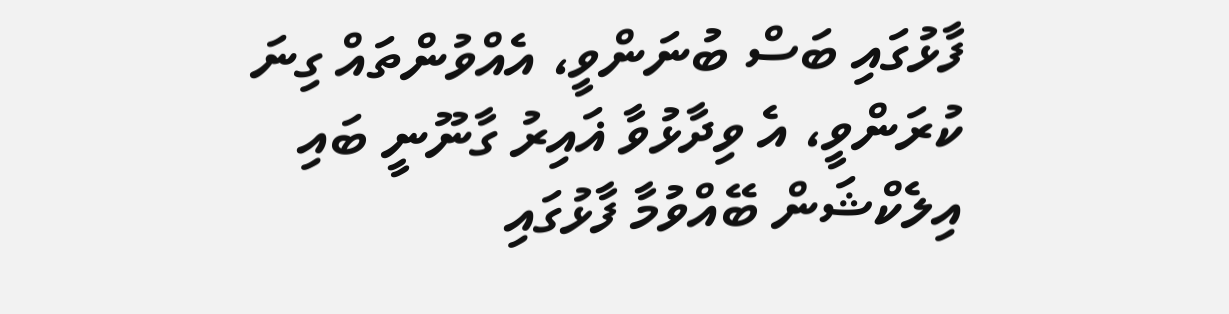ފާޅުގައި ބަސް ބުނަންވީ، އެއްވުންތައް ގިނަ ކުރަންވީ، އެ ވިދާޅުވާ ޣައިރު ގާނޫނީ ބައި އިލެކްޝަން ބޭއްވުމާ ފާޅުގައި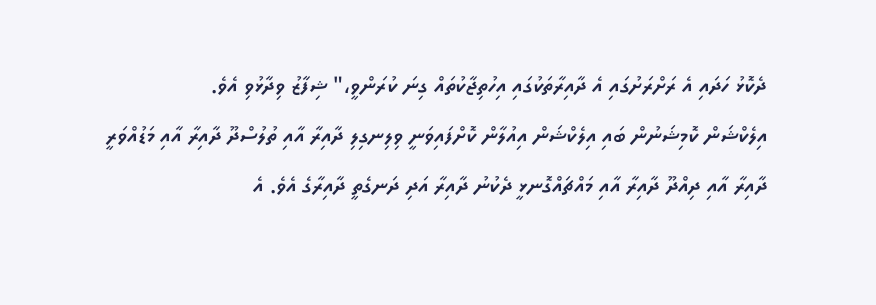ދެކޮޅު ހަދައި އެ ރަށްރަށުގައި އެ ދާއިރާތަކުގައި އިހުތިޖާކުތައް ގިނަ ކުރަންވީ،" ޝިފާޒު ވިދާޅުވި އެވެ.
އިލެކްޝަން ކޮމިޝަނުން ބައި އިލެކްޝަން އިއުލާން ކޮށްފައިވަނީ ވިލިނގިލި ދާއިރާ އާއި ތުލުސްދޫ ދާއިރާ އާއި މަޑުއްވަރީ ދާއިރާ އާއި ދިއްދޫ ދާއިރާ އާއި މައްޗައްގޮނޅީ ދެކުނު ދާއިރާ އަދި ދަނގެތީ ދާއިރާގެ އެވެ. އެ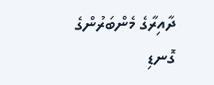ދާއިރާގެ މެންބަރުންގެ ގޮނޑި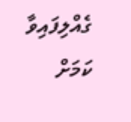ގެއްލިފައިވާ ކަމަށް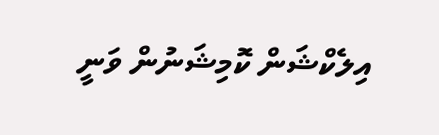އިލެކްޝަން ކޮމިޝަނުން ވަނީ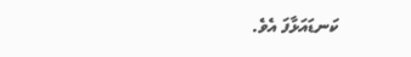ކަނޑައަޅާފަ އެވެ.